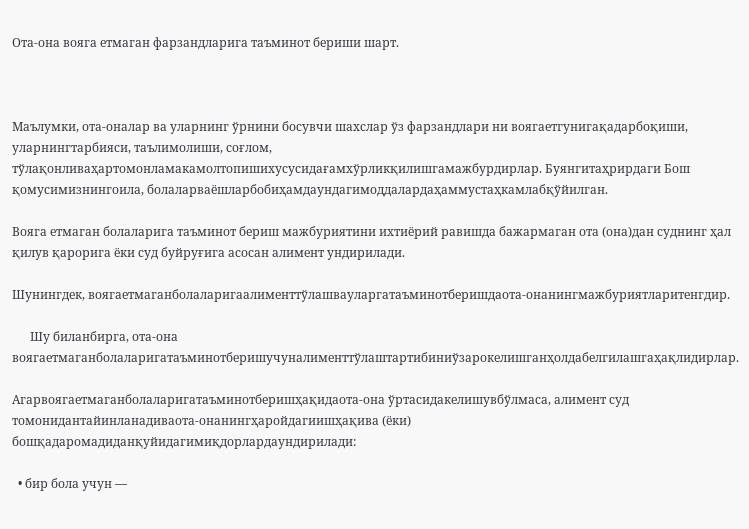Ота-она вояга етмаган фарзандларига таъминот бериши шарт.



Маълумки, ота-оналар ва уларнинг ўрнини босувчи шахслар ўз фарзандлари ни воягаетгунигақадарбоқиши, уларнингтарбияси, таълимолиши, соғлом, тўлақонливаҳартомонламакамолтопишихусусидағамхўрликқилишгамажбурдирлар. Буянгитаҳрирдаги Бош қомусимизнингоила, болаларваёшларбобиҳамдаундагимоддалардаҳаммустаҳкамлабқўйилган.

Вояга етмаган болаларига таъминот бериш мажбуриятини ихтиёрий равишда бажармаган ота (она)дан суднинг ҳал қилув қарорига ёки суд буйруғига асосан алимент ундирилади.

Шунингдек, воягаетмаганболаларигаалименттўлашвауларгатаъминотберишдаота-онанингмажбуриятларитенгдир.

      Шу биланбирга, ота-она воягаетмаганболаларигатаъминотберишучуналименттўлаштартибиниўзарокелишганҳолдабелгилашгаҳақлидирлар.

Агарвоягаетмаганболаларигатаъминотберишҳақидаота-она ўртасидакелишувбўлмаса, алимент суд томонидантайинланадиваота-онанингҳаройдагиишҳақива (ёки) бошқадаромадиданқуйидагимиқдорлардаундирилади:

  • бир бола учун —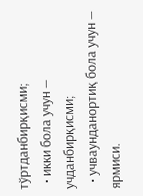тўртданбирқисми;
  • икки бола учун — учданбирқисми;
  • учваунданортиқ бола учун — ярмиси.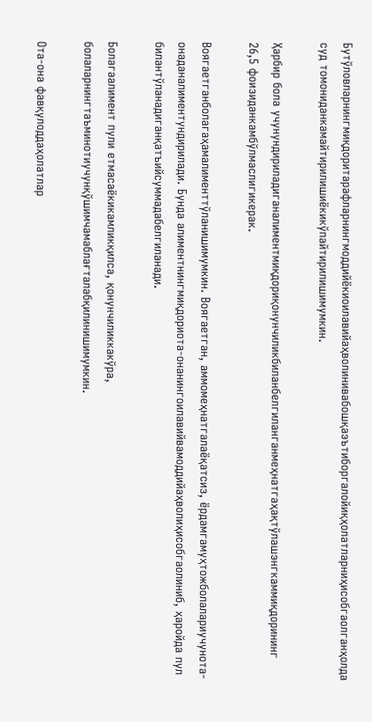Бутўловларнингмиқдоритарафларнингмоддийёкиоилавийаҳволинивабошқаэътиборгалойиқҳолатларниҳисобгаолганҳолда суд томониданкамайтирилишиёкикўпайтирилишимумкин.

Ҳарбир бола учунундириладиганалиментмиқдориқонунчиликбиланбелгиланганмеҳнатгаҳақтўлашэнгкаммиқдорининг 26,5 фоизиданкамбўлмаслигикерак.

Воягаетганболагаҳамалименттўланишимумкин. Воягаетган, аммомеҳнатгалаёқатсиз, ёрдамгамуҳтожболалариучунота-онаданалиментундирилади. Бунда алиментнингмиқдориота-онанингоилавийвамоддийаҳволиҳисобгаолиниб, ҳаройда пул билантўланадиганқатъийсуммадабелгиланади.

Болагаалимент пули етмасаёкикамликқилса, қонунчиликкакўра, болаларнингтаъминотиучунқўшимчамаблағталабқилинишимумкин.

Ота-она фавқулоддаҳолатлар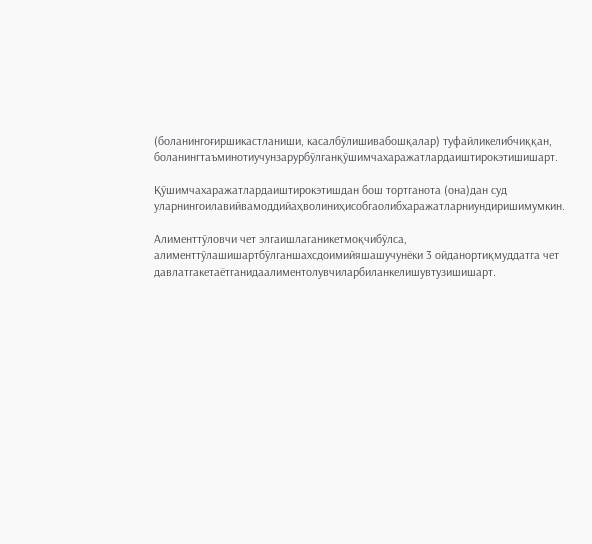(боланингоғиршикастланиши, касалбўлишивабошқалар) туфайликелибчиққан, боланингтаъминотиучунзарурбўлганқўшимчахаражатлардаиштирокэтишишарт.

Қўшимчахаражатлардаиштирокэтишдан бош тортганота (она)дан суд уларнингоилавийвамоддийаҳволиниҳисобгаолибхаражатларниундиришимумкин.

Алименттўловчи чет элгаишлаганикетмоқчибўлса, алименттўлашишартбўлганшахсдоимийяшашучунёки 3 ойданортиқмуддатга чет давлатгакетаётганидаалиментолувчиларбиланкелишувтузишишарт.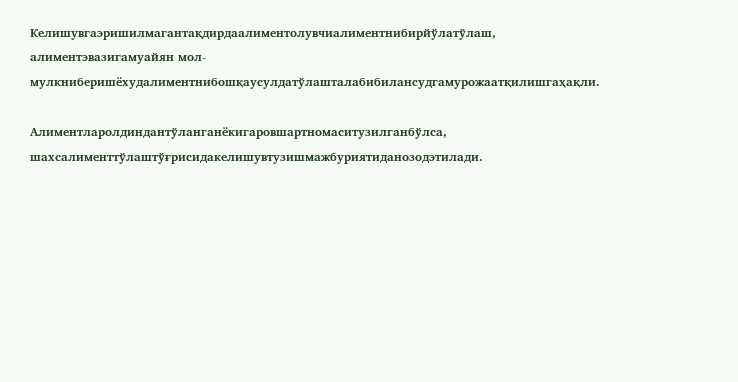Келишувгаэришилмагантақдирдаалиментолувчиалиментнибирйўлатўлаш, алиментэвазигамуайян мол-мулкниберишёхудалиментнибошқаусулдатўлашталабибилансудгамурожаатқилишгаҳақли.

Алиментларолдиндантўланганёкигаровшартномаситузилганбўлса, шахсалименттўлаштўғрисидакелишувтузишмажбуриятиданозодэтилади.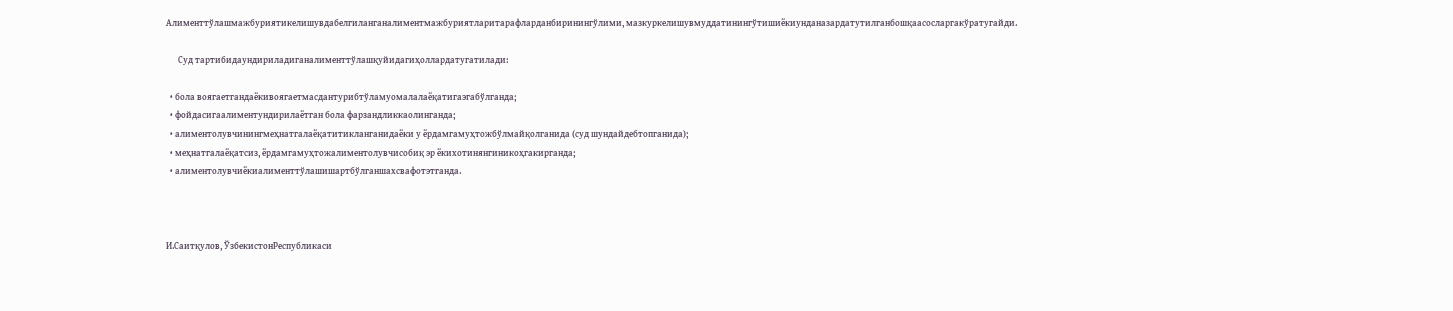Алименттўлашмажбуриятикелишувдабелгиланганалиментмажбуриятларитарафларданбиринингўлими, мазкуркелишувмуддатинингўтишиёкиунданазардатутилганбошқаасосларгакўратугайди.

      Суд тартибидаундириладиганалименттўлашқуйидагиҳоллардатугатилади:

  • бола воягаетгандаёкивоягаетмасдантурибтўламуомалалаёқатигаэгабўлганда;
  • фойдасигаалиментундирилаётган бола фарзандликкаолинганда;
  • алиментолувчинингмеҳнатгалаёқатитикланганидаёки у ёрдамгамуҳтожбўлмайқолганида (суд шундайдебтопганида);
  • меҳнатгалаёқатсиз, ёрдамгамуҳтожалиментолувчисобиқ эр ёкихотинянгиникоҳгакирганда;
  • алиментолувчиёкиалименттўлашишартбўлганшахсвафотэтганда.



И.Саитқулов, ЎзбекистонРеспубликаси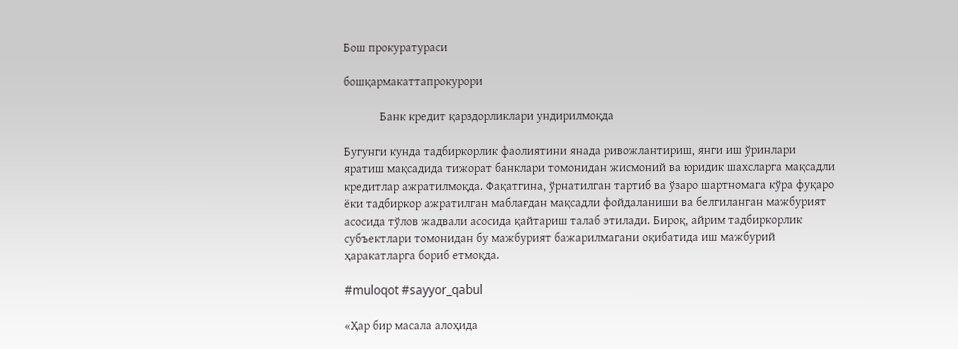Бош прокуратураси

бошқармакаттапрокурори

            Банк кредит қарздорликлари ундирилмоқда

Бугунги кунда тадбиркорлик фаолиятини янада ривожлантириш, янги иш ўринлари яратиш мақсадида тижорат банклари томонидан жисмоний ва юридик шахсларга мақсадли кредитлар ажратилмоқда. Фақатгина, ўрнатилган тартиб ва ўзаро шартномага кўра фуқаро ёки тадбиркор ажратилган маблағдан мақсадли фойдаланиши ва белгиланган мажбурият асосида тўлов жадвали асосида қайтариш талаб этилади. Бироқ, айрим тадбиркорлик субъектлари томонидан бу мажбурият бажарилмагани оқибатида иш мажбурий ҳаракатларга бориб етмоқда.

#muloqot #sayyor_qabul

«Ҳар бир масала алоҳида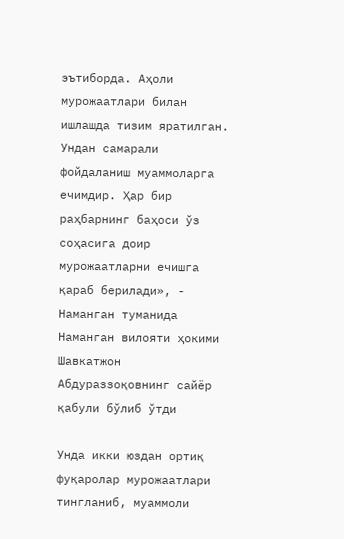эътиборда. Аҳоли мурожаатлари билан ишлашда тизим яратилган. Ундан самарали фойдаланиш муаммоларга ечимдир. Ҳар бир раҳбарнинг баҳоси ўз соҳасига доир мурожаатларни ечишга қараб берилади», - Наманган туманида Наманган вилояти ҳокими Шавкатжон Абдураззоқовнинг сайёр қабули бўлиб ўтди

Унда икки юздан ортиқ фуқаролар мурожаатлари тингланиб, муаммоли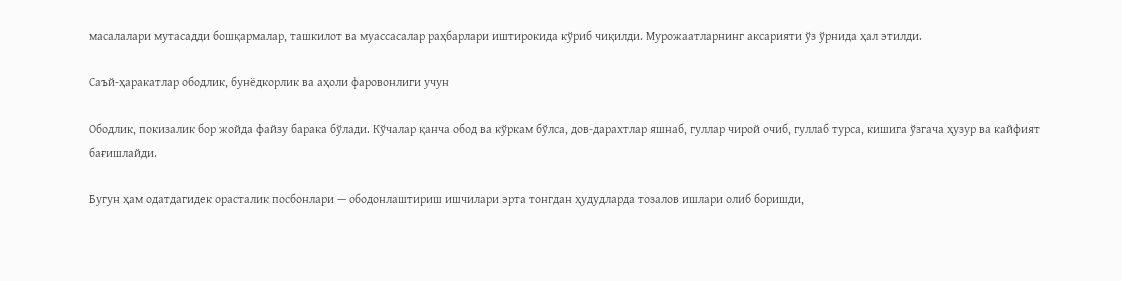масалалари мутасадди бошқармалар, ташкилот ва муассасалар раҳбарлари иштирокида кўриб чиқилди. Мурожаатларнинг аксарияти ўз ўрнида ҳал этилди.

Саъй-ҳаракатлар ободлик, бунёдкорлик ва аҳоли фаровонлиги учун

Ободлик, покизалик бор жойда файзу барака бўлади. Кўчалар қанча обод ва кўркам бўлса, дов-дарахтлар яшнаб, гуллар чирой очиб, гуллаб турса, кишига ўзгача ҳузур ва кайфият бағишлайди.

Бугун ҳам одатдагидек орасталик посбонлари — ободонлаштириш ишчилари эрта тонгдан ҳудудларда тозалов ишлари олиб боришди,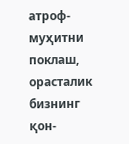атроф-муҳитни поклаш, орасталик бизнинг қон-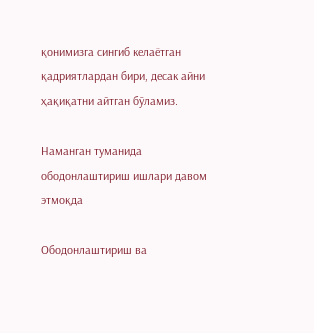қонимизга сингиб келаётган қадриятлардан бири, десак айни ҳақиқатни айтган бўламиз.

Наманган туманида ободонлаштириш ишлари давом этмоқда

Ободонлаштириш ва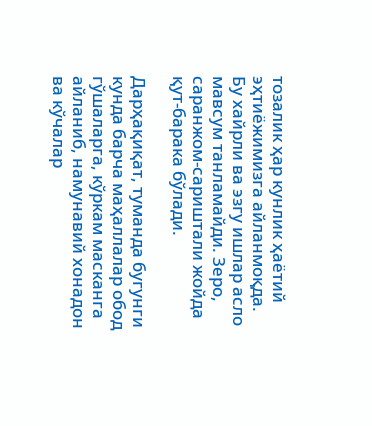тозалик ҳар кунлик ҳаётий эҳтиёжимизга айланмоқда. Бу хайрли ва эзгу ишлар асло мавсум танламайди. Зеро, саранжом-сариштали жойда қут-барака бўлади.

Дарҳақиқат, туманда бугунги кунда барча маҳаллалар обод гўшаларга, кўркам масканга айланиб, намунавий хонадон ва кўчалар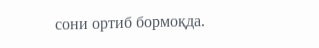сони ортиб бормоқда.